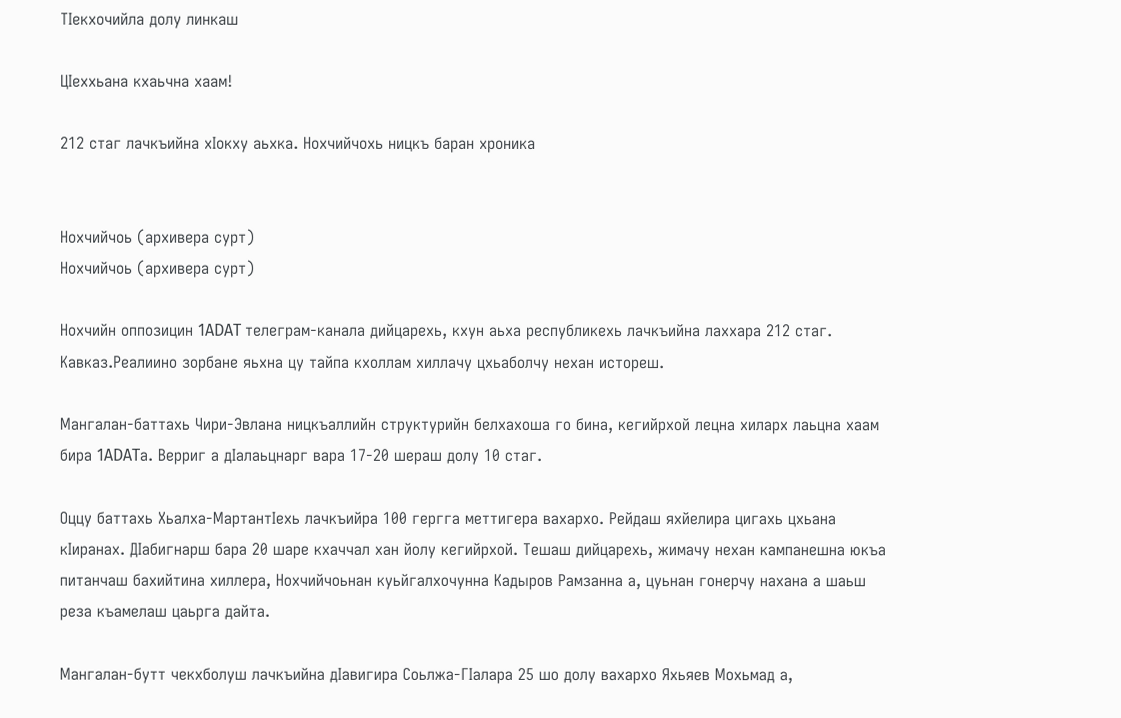ТIекхочийла долу линкаш

ЦIеххьана кхаьчна хаам!

212 стаг лачкъийна хIокху аьхка. Нохчийчохь ницкъ баран хроника


Нохчийчоь (архивера сурт)
Нохчийчоь (архивера сурт)

Нохчийн оппозицин 1ADAT телеграм-канала дийцарехь, кхун аьха республикехь лачкъийна лаххара 212 стаг. Кавказ.Реалиино зорбане яьхна цу тайпа кхоллам хиллачу цхьаболчу нехан истореш.

Мангалан-баттахь Чири-Эвлана ницкъаллийн структурийн белхахоша го бина, кегийрхой лецна хиларх лаьцна хаам бира 1ADATа. Верриг а дIалаьцнарг вара 17-20 шераш долу 10 стаг.

Оццу баттахь Хьалха-МартантIехь лачкъийра 100 гергга меттигера вахархо. Рейдаш яхйелира цигахь цхьана кIиранах. ДIабигнарш бара 20 шаре кхаччал хан йолу кегийрхой. Тешаш дийцарехь, жимачу нехан кампанешна юкъа питанчаш бахийтина хиллера, Нохчийчоьнан куьйгалхочунна Кадыров Рамзанна а, цуьнан гонерчу нахана а шаьш реза къамелаш цаьрга дайта.

Мангалан-бутт чекхболуш лачкъийна дIавигира Соьлжа-ГIалара 25 шо долу вахархо Яхьяев Мохьмад а,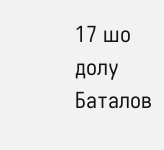17 шо долу Баталов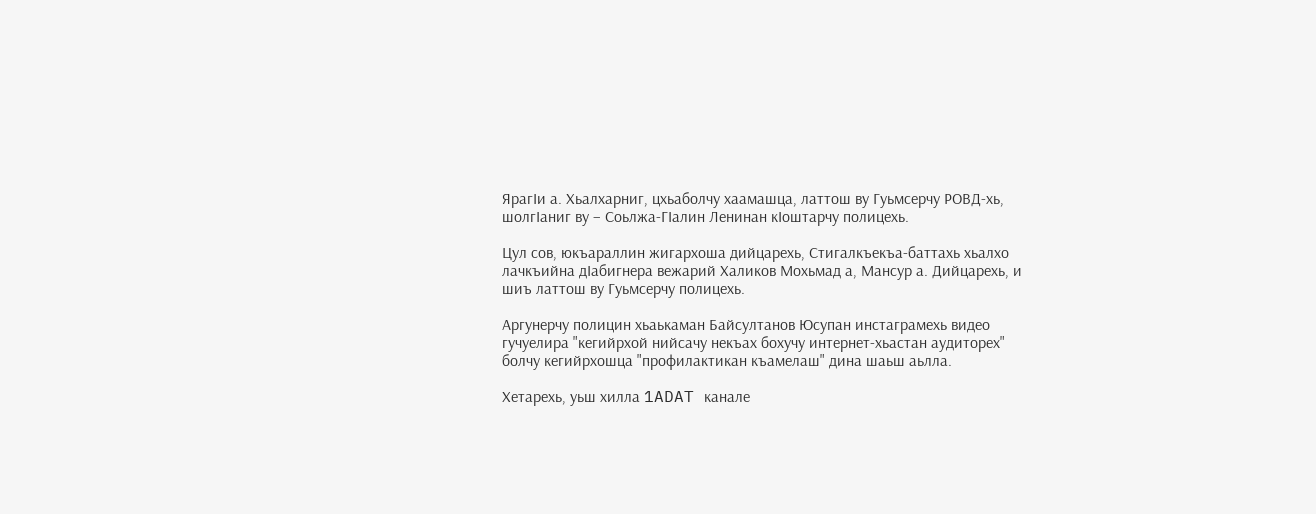ЯрагIи а. Хьалхарниг, цхьаболчу хаамашца, латтош ву Гуьмсерчу РОВД-хь, шолгIаниг ву – Соьлжа-ГIалин Ленинан кIоштарчу полицехь.

Цул сов, юкъараллин жигархоша дийцарехь, Стигалкъекъа-баттахь хьалхо лачкъийна дIабигнера вежарий Халиков Мохьмад а, Мансур а. Дийцарехь, и шиъ латтош ву Гуьмсерчу полицехь.

Аргунерчу полицин хьаькаман Байсултанов Юсупан инстаграмехь видео гучуелира "кегийрхой нийсачу некъах бохучу интернет-хьастан аудиторех" болчу кегийрхошца "профилактикан къамелаш" дина шаьш аьлла.

Хетарехь, уьш хилла 1ADAT канале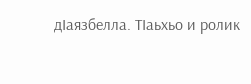дIаязбелла. ТIаьхьо и ролик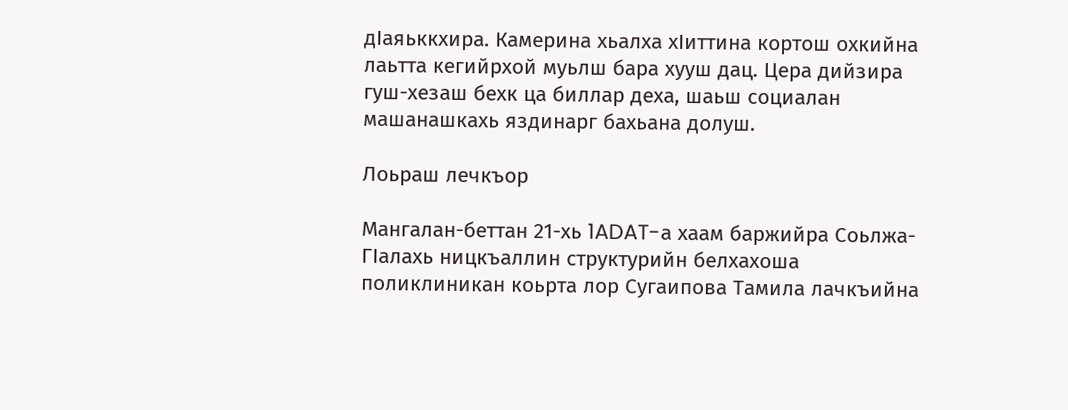дIаяьккхира. Камерина хьалха хIиттина кортош охкийна лаьтта кегийрхой муьлш бара хууш дац. Цера дийзира гуш-хезаш бехк ца биллар деха, шаьш социалан машанашкахь яздинарг бахьана долуш.

Лоьраш лечкъор

Мангалан-беттан 21-хь 1ADAT-а хаам баржийра Соьлжа-ГIалахь ницкъаллин структурийн белхахоша поликлиникан коьрта лор Сугаипова Тамила лачкъийна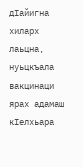дIайигна хиларх лаьцна, нуьцкъала вакцинаци ярах адамаш кIелхьара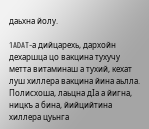даьхна йолу.

1ADAT-а дийцарехь, дархойн дехаршца цо вакцина тухучу метта витаминаш а тухий, кехат луш хиллера вакцина йина аьлла. Полисхоша, лаьцна дIа а йигна, ницкъ а бина, йийцийтина хиллера цуьнга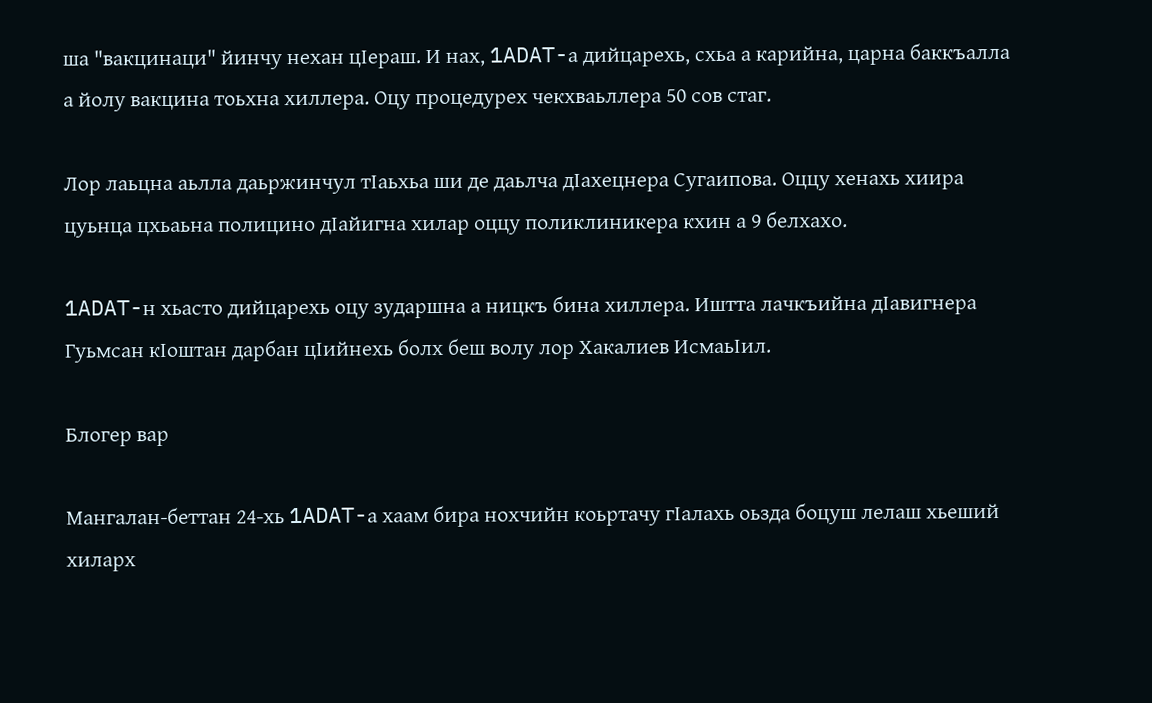ша "вакцинаци" йинчу нехан цIераш. И нах, 1ADAT-а дийцарехь, схьа а карийна, царна баккъалла а йолу вакцина тоьхна хиллера. Оцу процедурех чекхваьллера 50 сов стаг.

Лор лаьцна аьлла даьржинчул тIаьхьа ши де даьлча дIахецнера Сугаипова. Оццу хенахь хиира цуьнца цхьаьна полицино дIайигна хилар оццу поликлиникера кхин а 9 белхахо.

1ADAT-н хьасто дийцарехь оцу зударшна а ницкъ бина хиллера. Иштта лачкъийна дIавигнера Гуьмсан кIоштан дарбан цIийнехь болх беш волу лор Хакалиев ИсмаьIил.

Блогер вар

Мангалан-беттан 24-хь 1ADAT-а хаам бира нохчийн коьртачу гIалахь оьзда боцуш лелаш хьеший хиларх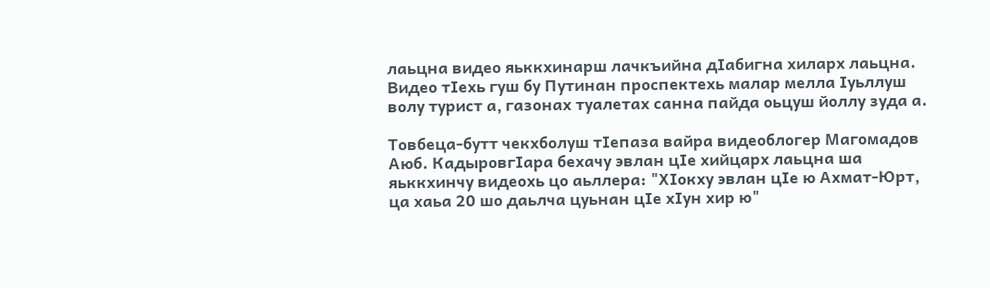лаьцна видео яьккхинарш лачкъийна дIабигна хиларх лаьцна. Видео тIехь гуш бу Путинан проспектехь малар мелла Iуьллуш волу турист а, газонах туалетах санна пайда оьцуш йоллу зуда а.

Товбеца-бутт чекхболуш тIепаза вайра видеоблогер Магомадов Аюб. КадыровгIара бехачу эвлан цIе хийцарх лаьцна ша яьккхинчу видеохь цо аьллера: "ХIокху эвлан цIе ю Ахмат-Юрт, ца хаьа 20 шо даьлча цуьнан цIе хIун хир ю"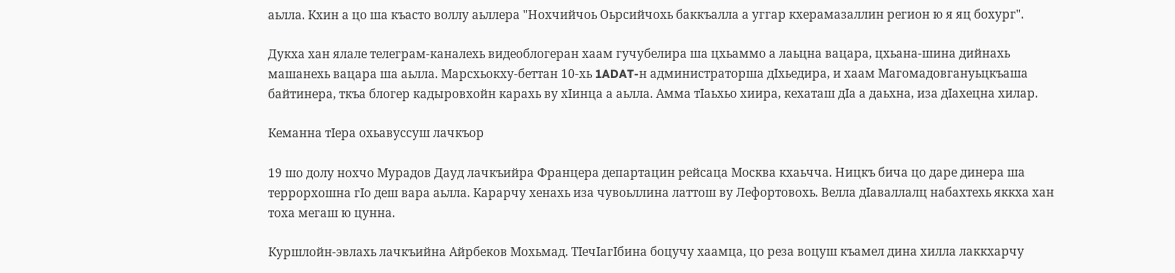аьлла. Кхин а цо ша къасто воллу аьллера "Нохчийчоь Оьрсийчохь баккъалла а уггар кхерамазаллин регион ю я яц бохург".

Дукха хан ялале телеграм-каналехь видеоблогеран хаам гучубелира ша цхьаммо а лаьцна вацара, цхьана-шина дийнахь машанехь вацара ша аьлла. Марсхьокху-беттан 10-хь 1ADAT-н администраторша дIхьедира, и хаам Магомадовгануьцкъаша байтинера, ткъа блогер кадыровхойн карахь ву хIинца а аьлла. Амма тIаьхьо хиира, кехаташ дIа а даьхна, иза дIахецна хилар.

Кеманна тIера охьавуссуш лачкъор

19 шо долу нохчо Мурадов Дауд лачкъийра Францера департацин рейсаца Москва кхаьчча. Ницкъ бича цо даре динера ша террорхошна гIо деш вара аьлла. Карарчу хенахь иза чувоьллина латтош ву Лефортовохь. Велла дIаваллалц набахтехь яккха хан тоха мегаш ю цунна.

Куршлойн-эвлахь лачкъийна Айрбеков Мохьмад. ТIечIагIбина боцучу хаамца, цо реза воцуш къамел дина хилла лаккхарчу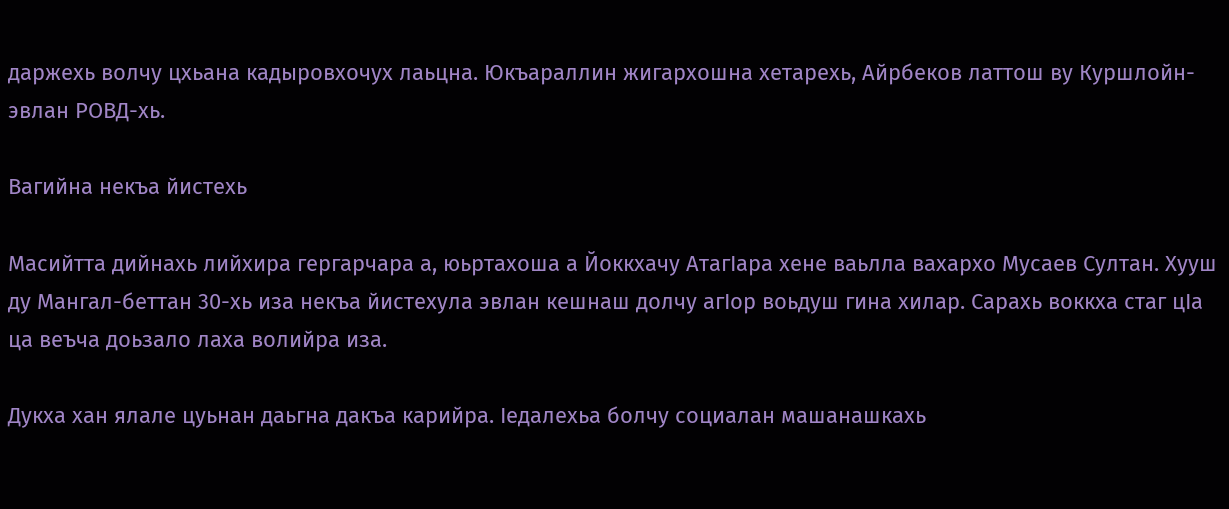даржехь волчу цхьана кадыровхочух лаьцна. Юкъараллин жигархошна хетарехь, Айрбеков латтош ву Куршлойн-эвлан РОВД-хь.

Вагийна некъа йистехь

Масийтта дийнахь лийхира гергарчара а, юьртахоша а Йоккхачу АтагIара хене ваьлла вахархо Мусаев Султан. Хууш ду Мангал-беттан 30-хь иза некъа йистехула эвлан кешнаш долчу агIор воьдуш гина хилар. Сарахь воккха стаг цIа ца веъча доьзало лаха волийра иза.

Дукха хан ялале цуьнан даьгна дакъа карийра. Iедалехьа болчу социалан машанашкахь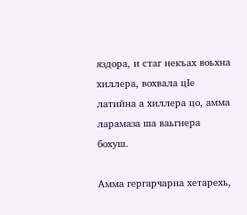яздора, и стаг некъах воьхна хиллера, вохвала цIе латийна а хиллера цо, амма ларамаза ша ваьгнера бохуш.

Амма гергарчарна хетарехь,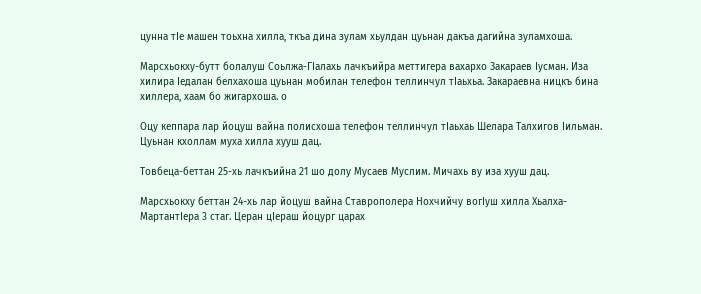цунна тIе машен тоьхна хилла, ткъа дина зулам хьулдан цуьнан дакъа дагийна зуламхоша.

Марсхьокху-бутт болалуш Соьлжа-ГIалахь лачкъийра меттигера вахархо Закараев Iусман. Иза хилира Iедалан белхахоша цуьнан мобилан телефон теллинчул тIаьхьа. Закараевна ницкъ бина хиллера, хаам бо жигархоша. о

Оцу кеппара лар йоцуш вайна полисхоша телефон теллинчул тIаьхаь Шелара Талхигов Iильман. Цуьнан кхоллам муха хилла хууш дац.

Товбеца-беттан 25-хь лачкъийна 21 шо долу Мусаев Муслим. Мичахь ву иза хууш дац.

Марсхьокху беттан 24-хь лар йоцуш вайна Ставрополера Нохчийчу вогIуш хилла Хьалха-МартантIера 3 стаг. Церан цIераш йоцург царах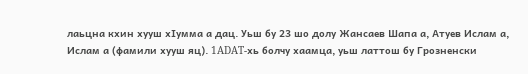лаьцна кхин хууш хIумма а дац. Уьш бу 23 шо долу Жансаев Шапа а, Атуев Ислам а, Ислам а (фамили хууш яц). 1ADAT-хь болчу хаамца, уьш латтош бу Грозненски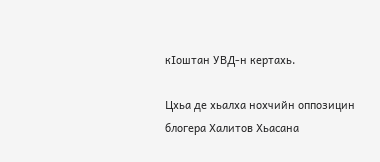кIоштан УВД-н кертахь.

Цхьа де хьалха нохчийн оппозицин блогера Халитов Хьасана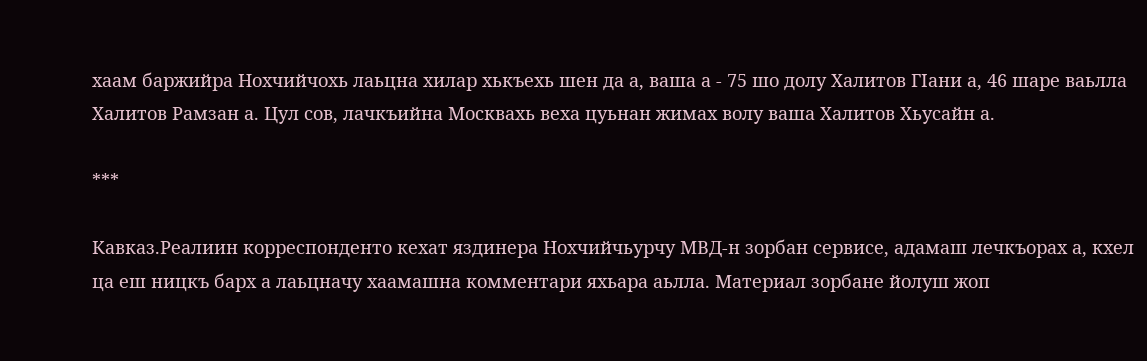хаам баржийра Нохчийчохь лаьцна хилар хькъехь шен да а, ваша а - 75 шо долу Халитов ГIани а, 46 шаре ваьлла Халитов Рамзан а. Цул сов, лачкъийна Москвахь веха цуьнан жимах волу ваша Халитов Хьусайн а.

***

Кавказ.Реалиин корреспонденто кехат яздинера Нохчийчьурчу МВД-н зорбан сервисе, адамаш лечкъорах а, кхел ца еш ницкъ барх а лаьцначу хаамашна комментари яхьара аьлла. Материал зорбане йолуш жоп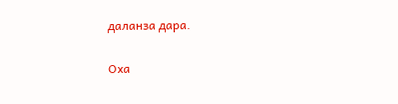даланза дара.

Оха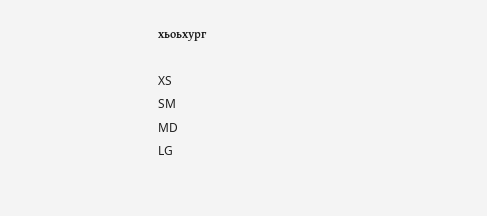хьоьхург

XS
SM
MD
LG